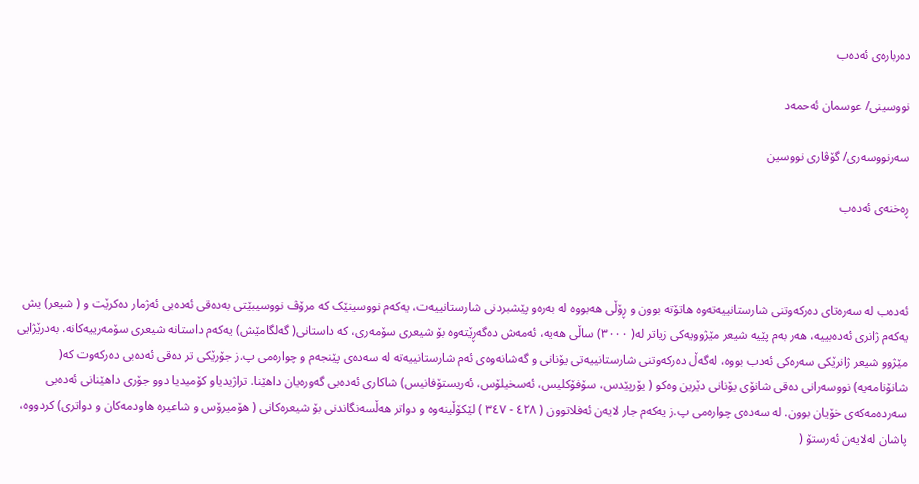دەربارەی ئەدەب

نووسینی/ عوسمان ئەحمەد

سەرنووسەری/ گۆڤاری نووسین ‌ ‌

ڕەخنەی ئەدەب



ئەدەب لە سەرەتای دەرکەوتنی شارستانییەتەوە هاتۆتە بوون و ڕۆڵی هەبووە لە بەرەو پێشبردنی شارستانییەت، یەکەم نووسینێک کە مرۆڤ نووسیبێتی بەدەقی ئەدەبی ئەژمار دەکرێت و ( شیعر) یش یەکەم ژانری ئەدەبییە، هەر بەم پێیە شیعر مێژوویەکی زیاتر لە( ٣٠٠٠) ساڵی هەیە، ئەمەش دەگەڕێتەوە بۆ شیعری سۆمەری، کە داستانی( گەلگامێش) یەکەم داستانە شیعری سۆمەرییەکانە. بەدرێژایی مێژوو شیعر ژانرێکی سەرەکی ئەدب بووە، لەگەڵ دەرکەوتنی شارستانییەتی یۆنانی و گەشانەوەی ئەم شارستانییەتە لە سەدەی پێنجەم و چوارەمی پ.ز جۆرێکی تر دەقی ئەدەبی دەرکەوت کە( شانۆنامەیە) نووسەرانی دەقی شانۆی یۆنانی دێرین وەکو ( یۆرپێدس، سۆفۆکلیس، ئەسخیلۆس، ئەریستۆفانیس) شاکاری ئەدەبی گەورەیان داهێنا. تراژیدیاو کۆمیدیا دوو جۆری داهێنانی ئەدەبی سەردەمەکەی خۆیان بوون. لە سەدەی چوارەمی پ.ز یەکەم جار لایەن ئەفلاتوون ( ٤٢٨ - ٣٤٧ ) لێکۆڵینەوە و دواتر هەڵسەنگاندنی بۆ شیعرەکانی ( هۆمیرۆس و شاعیرە هاودمەکان و دواتری) کردووە، پاشان لەلایەن ئەرستۆ (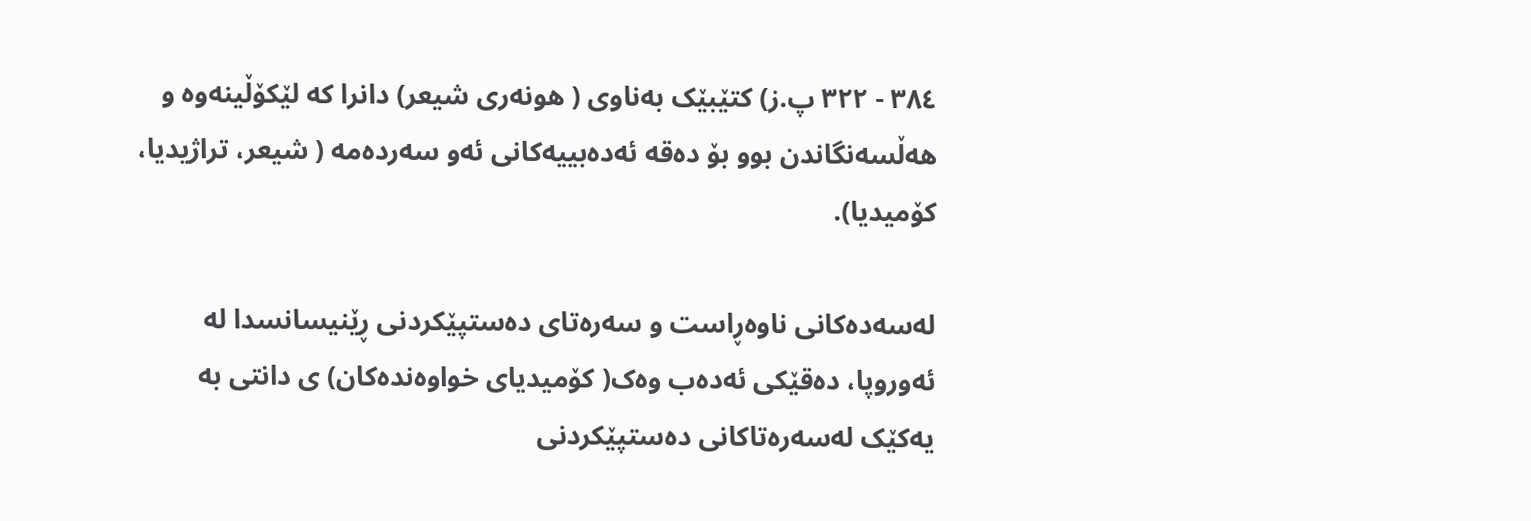٣٨٤ - ٣٢٢ پ.ز) کتێبێک بەناوی ( هونەری شیعر) دانرا کە لێکۆڵینەوە و هەڵسەنگاندن بوو بۆ دەقە ئەدەبییەکانی ئەو سەردەمە ( شیعر، تراژیدیا، کۆمیدیا).

لەسەدەکانی ناوەڕاست و سەرەتای دەستپێکردنی ڕێنیسانسدا لە ئەوروپا، دەقێکی ئەدەب وەک( کۆمیدیای خواوەندەکان) ی دانتی بە یەکێک لەسەرەتاکانی دەستپێکردنی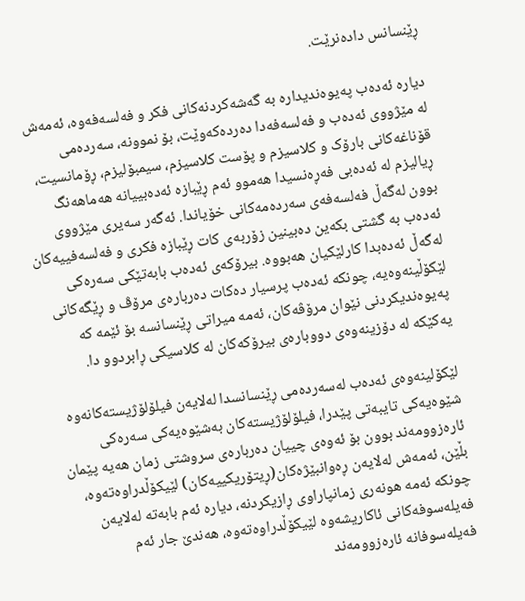ڕێنسانس دادەنرێت.

دیارە ئەدەب پەیوەندیدارە بە گەشەکردنەکانی فکر و فەلسەفەوە، ئەمەش لە مێژووی ئەدەب و فەلسەفەدا دەردەکەوێت، بۆ نموونە، سەردەمی قۆناغەکانی بارۆک و کلاسیزم و پۆست کلاسیزم، سیمبۆلیزم، ڕۆمانسیت، ڕیالیزم لە ئەدەبی فەڕەنسیدا هەموو ئەم ڕێبازە ئەدەبییانە هەماهەنگ بوون لەگەڵ فەلسەفەی سەردەمەکانی خۆیاندا. ئەگەر سەیری مێژووی ئەدەب بە گشتی بکەین دەبینین زۆربەی کات ڕێبازە فکری و فەلسەفییەکان لەگەڵ ئەدەبدا کارلێکیان هەبووە. بیرۆکەی ئەدەب بابەتێکی سەرەکی لێکۆڵینەوەیە، چونکە ئەدەب پرسیار دەکات دەربارەی مرۆڤ و ڕێگەکانی پەیوەندیکردنی نێوان مرۆڤەکان، ئەمە میراتی ڕێنسانسە بۆ ئێمە کە یەکێکە لە دۆزینەوەی دووبارەی بیرۆکەکان لە کلاسیکی ڕابردوو دا.

لێکۆلینەوەی ئەدەب لەسەردەمی ڕێنسانسدا لەلایەن فیلۆلۆژیستەکانەوە شێوەیەکی تایبەتی پێدرا، فیلۆلۆژیستەکان بەشێوەیەکی سەرەکی ئارەزوومەند بوون بۆ ئەوەی چییان دەربارەی سروشتی زمان هەیە پێمان بڵێن، ئەمەش لەلایەن ڕەوانبێژەکان(ڕیتۆریکییەکان) لێیکۆڵدراوەتەوە، چونکە ئەمە هونەری زمانپاراوی ڕازیکردنە، دیارە ئەم بابەتە لەلایەن فەیلەسوفەکانی ئاکاریشەوە لێیکۆڵدراوەتەوە، هەندێ جار ئەم فەیلەسوفانە ئارەزوومەند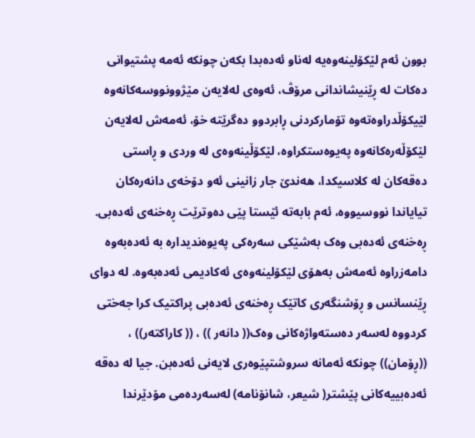بوون ئەم لێکۆلینەوەیە لەناو ئەدەبدا بکەن چونکە ئەمە پشتیوانی دەکات لە ڕێنیشاندانی مرۆڤ، ئەوەی لەلایەن مێژوونووسەکانەوە لێیکۆڵدراوەتەوە تۆمارکردنی ڕابردوو دەگرێتە خۆ، ئەمەش لەلایەن لێکۆڵەرەکانەوە پەیوەستکراوە، لێکۆڵینەوەی لە وردی و ڕاستی دەقەکان لە کلاسیکدا، هەندێ جار زانینی ئەو دۆخەی دانەرەکان تیایاندا نووسیووە، ئەم بابەتە ئێستا پێی دەوترێت ڕەخنەی ئەدەبی. ڕەخنەی ئەدەبی وەک بەشێکی سەرەکی پەیوەندیدارە بە ئەدەبەوە دامەزراوە ئەمەش بەهۆی لێکۆلینەوەی ئەکادیمی ئەدەبەوە. لە دوای ڕێنسانس و ڕۆشنگەری کاتێک ڕەخنەی ئەدەبی پراکتیک کرا جەختی کردووە لەسەر دەستەواژەکانی وەک(( دانەر )) ، (( کاراکتەر)) ، ((ڕۆمان)) چونکە ئەمانه سروشتپێوەری لایەنی ئەدەبن. جیا لە دەقە ئەدەبییەکانی پێشتر( شیعر، شانۆنامە) لەسەردەمی مۆدێرندا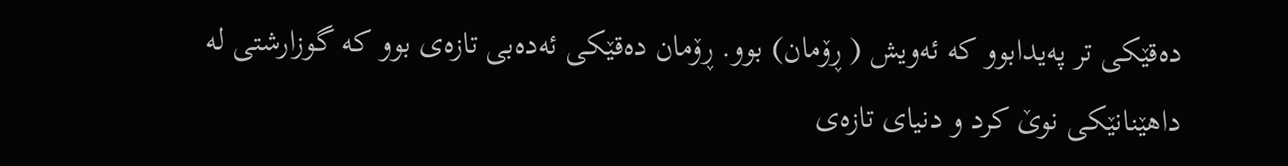دەقێکی تر پەیدابوو کە ئەویش ( ڕۆمان) بوو. ڕۆمان دەقێکی ئەدەبی تازەی بوو کە گوزارشتی لە داهێنانێکی نوێ کرد و دنیای تازەی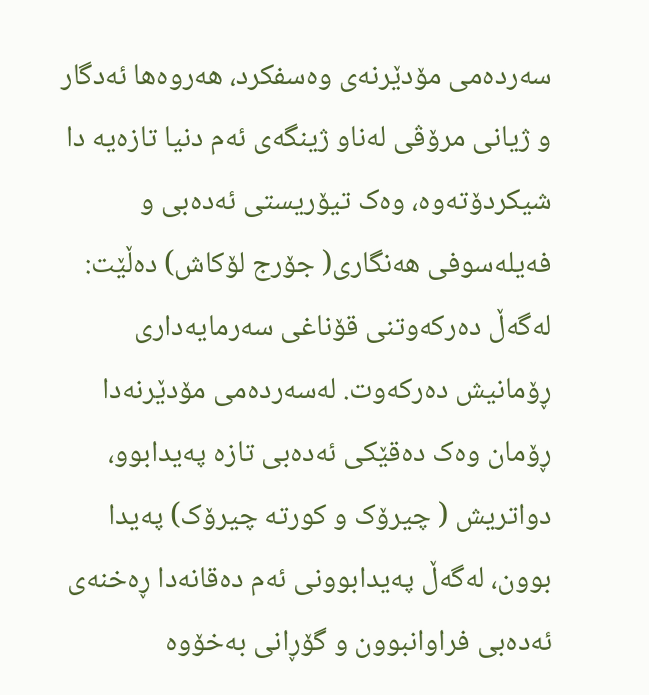سەردەمی مۆدێرنەی وەسفکرد، هەروەها ئەدگار و ژیانی مرۆڤی لەناو ژینگەی ئەم دنیا تازەیە دا شیکردۆتەوە، وەک تیۆریستی ئەدەبی و فەیلەسوفی هەنگاری( جۆرج لۆکاش) دەڵێت: لەگەڵ دەرکەوتنی قۆناغی سەرمایەداری ڕۆمانیش دەرکەوت. لەسەردەمی مۆدێرنەدا ڕۆمان وەک دەقێکی ئەدەبی تازە پەیدابوو، دواتریش ( چیرۆک و کورتە چیرۆک) پەیدا بوون، لەگەڵ پەیدابوونی ئەم دەقانەدا ڕەخنەی ئەدەبی فراوانبوون و گۆڕانی بەخۆوە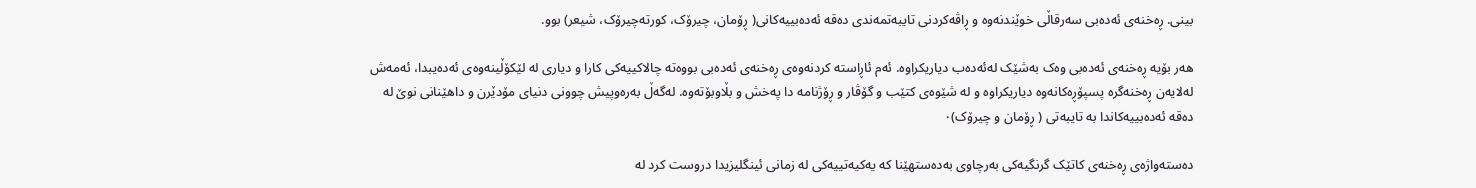بینی. ڕەخنەی ئەدەبی سەرقاڵی خوێندنەوە و ڕاڤەکردنی تایبەتمەندی دەقە ئەدەبییەکانی( ڕۆمان، چیرۆک، کورتەچیرۆک، شیعر) بوو.

هەر بۆیە ڕەخنەی ئەدەبی وەک بەشێک لەئەدەب دیاریکراوە. ئەم ئاڕاستە کردنەوەی ڕەخنەی ئەدەبی بووەتە چالاکییەکی کارا و دیاری لە لێکۆڵینەوەی ئەدەیبدا، ئەمەش لەلایەن ڕەخنەگرە پسپۆڕەکانەوە دیاریکراوە و لە شێوەی کتێب و گۆڤار و ڕۆژنامە دا پەخش و بڵاوبۆتەوە. لەگەڵ بەرەوپیش چوونی دنیای مۆدێرن و داهێنانی نوێ لە دەقە ئەدەبییەکاندا بە تایبەتی ( ڕۆمان و چیرۆک)٠

دەستەواژەی ڕەخنەی کاتێک گرنگیەکی بەرچاوی بەدەستهێنا کە یەکیەتییەکی لە زمانی ئینگلیزیدا دروست کرد لە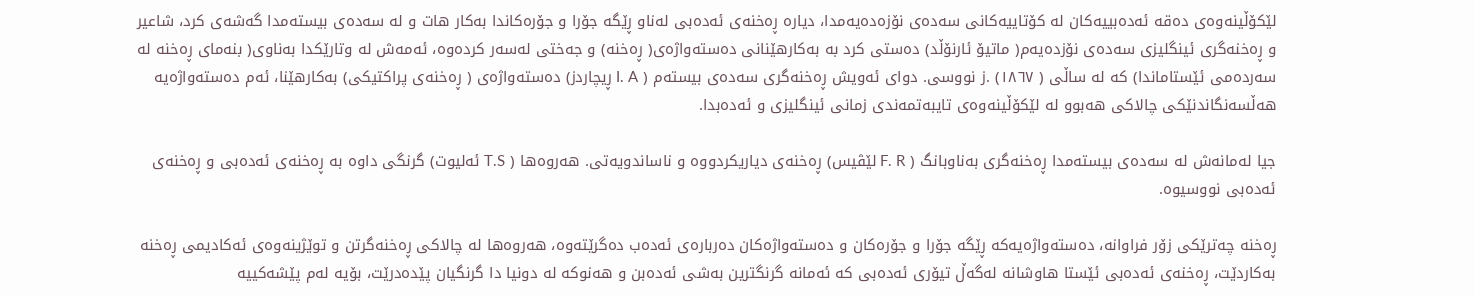لێکۆڵینەوەی دەقە ئەدەبییەکان لە کۆتاییەکانی سەدەی نۆزەدەیەمدا، دیارە ڕەخنەی ئەدەبی لەناو ڕێگە جۆرا و جۆرەکاندا بەکار هات و لە سەدەی بیستەمدا گەشەی کرد، شاعیر و ڕەخنەگری ئینگلیزی سەدەی نۆزدەیەم( ماتیۆ ئارنۆڵد) دەستی کرد بە بەکارهێنانی دەستەواژەی( ڕەخنە) و جەختی لەسەر کردەوە، ئەمەش لە وتارێکدا بەناوی( بنەمای ڕەخنە لە سەردەمی ئێستاماندا) کە لە ساڵی ( ١٨٦٧) .ز نووسی. دوای ئەویش ڕەخنەگری سەدەی بیستەم ( I. A ڕیچاردز) دەستەواژەی ( ڕەخنەی پراکتیکی) بەکارهێنا، ئەم دەستەواژەیە هەڵسەنگاندنێکی چالاکی هەبوو لە لێکۆڵینەوەی تایبەتمەندی زمانی ئینگلیزی و ئەدەبدا.

جیا لەمانەش لە سەدەی بیستەمدا ڕەخنەگری بەناوبانگ ( F. R لێڤیس) ڕەخنەی دیاریکردووە و ناساندویەتی. هەروەها ( T.S ئەلیوت) گرنگی داوە بە ڕەخنەی ئەدەبی و ڕەخنەی ئەدەبی نووسیوە.

ڕەخنە چەترێکی زۆر فراوانە، دەستەواژەیەکە ڕێگە جۆرا و جۆرەکان و دەستەواژەکان دەربارەی ئەدەب دەگرێتەوە، هەروەها لە چالاکی ڕەخنەگرتن و توێژینەوەی ئەکادیمی ڕەخنە بەکاردێت، ڕەخنەی ئەدەبی ئێستا هاوشانە لەگەڵ تیۆری ئەدەبی کە ئەمانە گرنگترین بەشی ئەدەبن و هەنوکە لە دونیا دا گرنگیان پێدەدرێت، بۆیە لەم پێشەکییە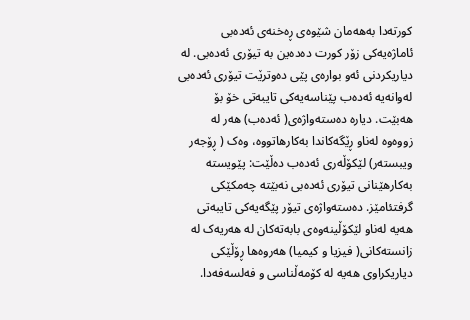کورتەدا بەهەمان شێوەی ڕەخنەی ئەدەبی ئاماژەیەکی زۆر کورت دەدەین بە تیۆری ئەدەبی. لە دیاریکردنی ئەو بوارەی پێی دەوترێت تیۆری ئەدەبی لەوانەیە ئەدەب پێناسەیەکی تایبەتی خۆ بۆ هەبێت. دیارە دەستەواژەی( ئەدەب) هەر لە زووەوە لەناو ڕێگەکاندا بەکارهاتووە، وەک ( ڕۆجەر ویبستەر) لێکۆڵەری ئەدەب دەڵێت: پێویستە بەکارهێنانی تیۆری ئەدەبی نەبێتە چەمکێکی گرفتئامێز. دەستەواژەی تیۆر پێگەیەکی تایبەتی هەیە لەناو لێکۆڵینەوەی بابەتەکان لە هەریەک لە زانستەکانی( فیزیا و کیمیا) هەروەها ڕۆڵێکی دیاریکراوی هەیە لە کۆمەڵناسی و فەلسەفەدا.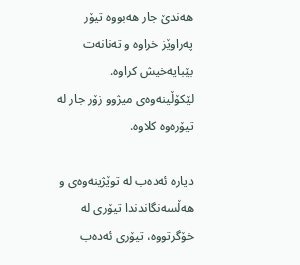هەندێ جار هەبووە تیۆر پەراوێز خراوە و تەنانەت بێبایەخیش کراوە. لێکۆڵینەوەی میژوو زۆر جار لە تیۆرەوە کلاوە.

دیارە ئەدەب لە توێژینەوەی و هەڵسەنگاندندا تیۆری لە خۆگرتووە، تیۆری ئەدەب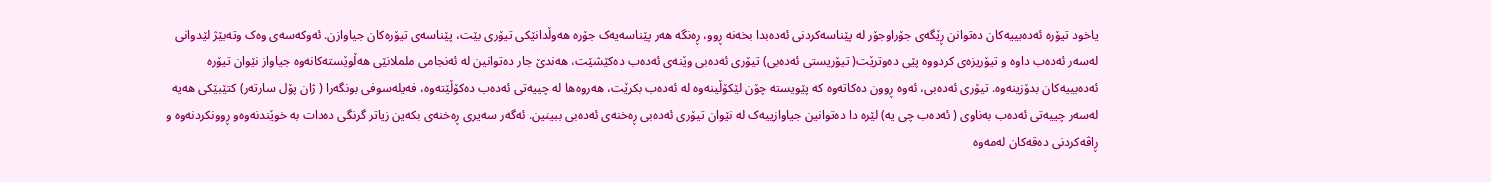یاخود تیۆرە ئەدەبییەکان دەتوانن ڕێگەی جۆراوجۆر لە پێناسەکردنی ئەدەبدا بخەنە ڕوو، ڕەنگە هەر پێناسەیەک جۆرە هەوڵدانێکی تیۆری بێت، پێناسەی تیۆرەکان جیاوازن. ئەوکەسەی وەک وتەبێژ لێدوانی لەسەر ئەدەب داوە و تیۆریزەی کردووە پێی دەوترێت( تیۆریستی ئەدەبی) تیۆری ئەدەبی وێنەی ئەدەب دەکێشێت، هەندێ جار دەتوانین لە ئەنجامی ململانێی هەڵوێستەکانەوە جیاواز نێوان تیۆرە ئەدەبییەکان بدۆزینەوە. تیۆری ئەدەبی، ئەوە ڕوون دەکاتەوە کە پێویستە چۆن لێکۆڵینەوە لە ئەدەب بکرێت، هەروەها لە چییەتی ئەدەب دەکۆڵێتەوە، فەیلەسوفی بونگەرا ( ژان پۆل سارتەر) کتێبێکی هەیە لەسەر چییەتی ئەدەب بەناوی ( ئەدەب چی یە) لێرە دا دەتوانین جیاوازییەک لە نێوان تیۆری ئەدەبی ڕەخنەی ئەدەبی ببینین. ئەگەر سەیری ڕەخنەی بکەین زیاتر گرنگی دەدات بە خوێندنەوەو ڕوونکردنەوە و ڕاڤەکردنی دەقەکان لەمەوە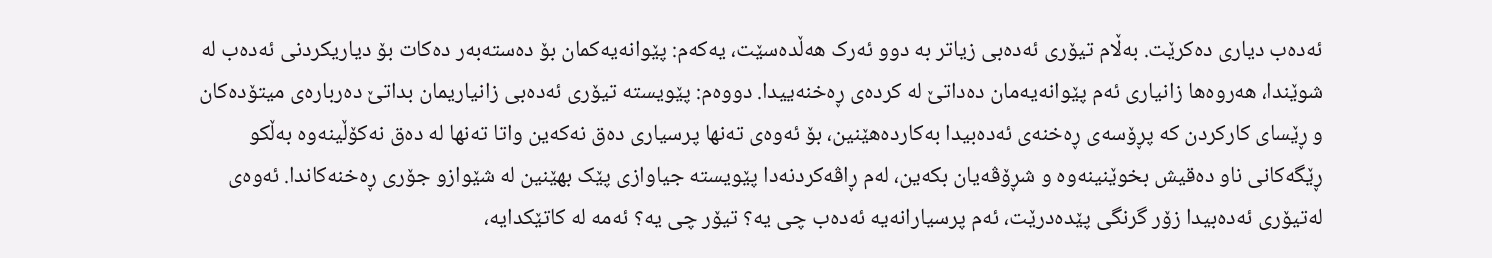ئەدەب دیاری دەکرێت. بەڵام تیۆری ئەدەبی زیاتر بە دوو ئەرک هەڵدەسێت، یەکەم: پێوانەیەکمان بۆ دەستەبەر دەکات بۆ دیاریکردنی ئەدەب لە شوێندا، هەروەها زانیاری ئەم پێوانەیەمان دەداتێ لە کردەی ڕەخنەییدا. دووەم: پێویستە تیۆری ئەدەبی زانیاریمان بداتێ دەربارەی میتۆدەکان و ڕێسای کارکردن کە پڕۆسەی ڕەخنەی ئەدەبیدا بەکاردەهێنین، بۆ ئەوەی تەنها پرسیاری دەق نەکەین واتا تەنها لە دەق نەکۆڵینەوە بەڵکو ڕێگەکانی ناو دەقیش بخوێنینەوە و شڕۆڤەیان بکەین، لەم ڕاڤەکردنەدا پێویستە جیاوازی پێک بهێنین لە شێوازو جۆری ڕەخنەکاندا. ئەوەی لەتیۆری ئەدەبیدا زۆر گرنگی پێدەدرێت، ئەم پرسیارانەیە ئەدەب چی یە؟ تیۆر چی یە؟ ئەمە لە کاتێکدایە،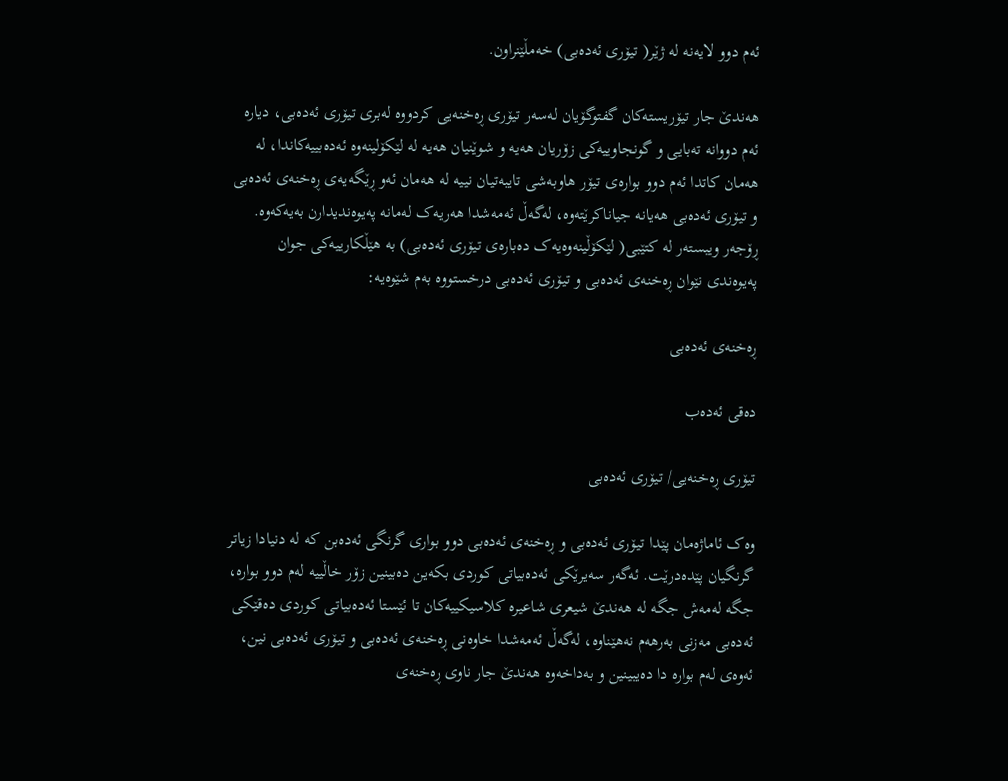ئەم دوو لایەنە لە ژێر( تیۆری ئەدەبی) خەمڵێنراون.

هەندێ جار تیۆریستەکان گفتوگۆیان لەسەر تیۆری ڕەخنەیی کردووە لەبری تیۆری ئەدەبی، دیارە ئەم دووانە تەبایی و گونجاوییەکی زۆریان هەیە و شوێنیان هەیە لە لێکۆلینەوە ئەدەبییەکاندا، لە هەمان کاتدا ئەم دوو بوارەی تیۆر هاوبەشی تایبەتیان نییە لە هەمان ئەو ڕێگەیەی ڕەخنەی ئەدەبی و تیۆری ئەدەبی هەیانە جیاناکرێتەوە، لەگەڵ ئەمەشدا هەریەک لەمانە پەیوەندیدارن بەیەکەوە. ڕۆجەر ویبستەر لە کتێبی( لێکۆڵینەوەیەک دەبارەی تیۆری ئەدەبی) بە هێڵکارییەکی جوان پەیوەندی نێوان ڕەخنەی ئەدەبی و تیۆری ئەدەبی درخستووە بەم شێوەیە:

ڕەخنەی ئەدەبی

دەقی ئەدەب

تیۆری ڕەخنەیی/ تیۆری ئەدەبی

وەک ئاماژەمان پێدا تیۆری ئەدەبی و ڕەخنەی ‌ئەدەبی دوو بواری گرنگی ئەدەبن که لە دنیادا زیاتر گرنگیان پێدەدرێت. ئەگەر سەیرێکی ئەدەبیاتی کوردی بکەین دەبینین زۆر خاڵییە لەم دوو بوارە، جگە لەمەش جگە لە هەندێ شیعری شاعیرە کلاسیکییەکان تا ئێستا ئەدەبیاتی کوردی دەقێکی ئەدەبی مەزنی بەرهەم نەهێناوە، لەگەڵ ئەمەشدا خاوەنی ڕەخنەی ئەدەبی و تیۆری ئەدەبی نین، ئەوەی لەم بوارە دا دەیبینین و بەداخەوە هەندێ جار ناوی ڕەخنەی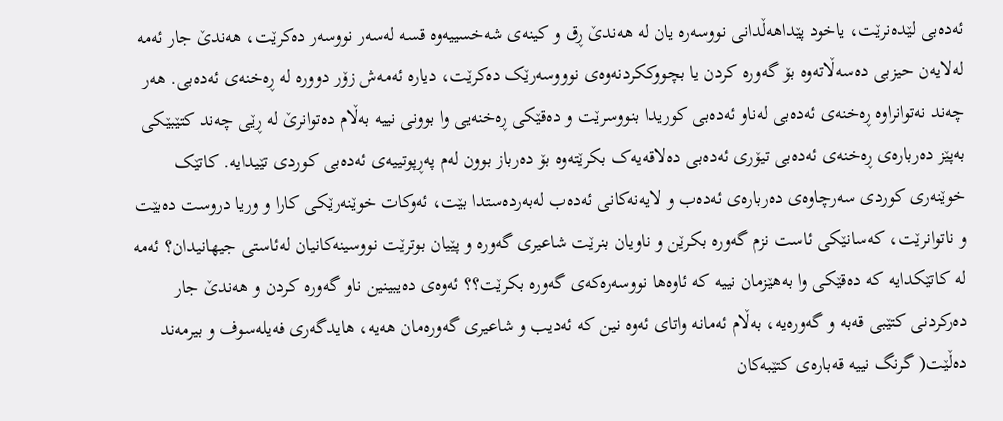ئەدەبی لێدەنرێت، یاخود پێداهەڵدانی نووسەرە یان لە هەندێ ڕق و کینەی شەخسییەوە قسە لەسەر نووسەر دەکرێت، هەندێ جار ئەمە لەلایەن حیزبی دەسەڵاتەوە بۆ گەورە کردن یا بچووککردنەوەی نوووسەرێک دەکرێت، دیاره ئەمەش زۆر دوورە لە ڕەخنەی ئەدەبی. هەر چەند نەتوانراوه ڕەخنەی ئەدەبی لەناو ئەدەبی کوریدا بنووسرێت و دەقێکی ڕەخنەیی وا بوونی نییە بەڵام دەتوانرێ لە ڕێی چەند کتێبێکی بەپێز دەربارەی ڕەخنەی ئەدەبی تیۆری ئەدەبی دەلاقەیەک بکرێتەوە بۆ دەرباز بوون لەم پەڕپوتییەی ئەدەبی کوردی تێیدایە. کاتێک خوێنەری کوردی سەرچاوەی دەربارەی ئەدەب و لایەنەکانی ئەدەب لەبەردەستدا بێت، ئەوکات خوێنەرێکی کارا و وریا دروست دەبێت و ناتوانرێت، کەسانێکی ئاست نزم گەورە بکرێن و ناویان بنرێت شاعیری گەورە و پێیان بوترێت نووسینەکانیان لەئاستی جیهانیدان؟ ئەمە لە کاتێکدایە کە دەقێکی وا بەهێزمان نییە کە ئاوەها نووسەرەکەی گەورە بکرێت؟؟ ئەوەی دەیبینین ناو گەورە کردن و هەندێ جار دەرکردنی کتێبی قەبە و گەورەیە، بەڵام ئەمانە واتای ئەوە نین کە ئەدیب و شاعیری گەورەمان هەیە، هایدگەری فەیلەسوف و بیرمەند دەڵێت( گرنگ نییە قەبارەی کتێبەکان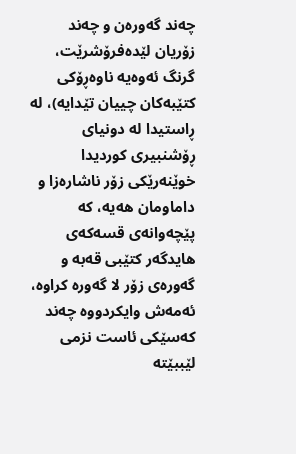چەند گەورەن و چەند زۆریان لێدەفرۆشرێت، گرنگ ئەوەیە ناوەڕۆکی کتێبەکان چییان تێدایە)، لە ڕاستیدا لە دونیای ڕۆشنبیری کوردیدا خوێنەرێکی زۆر ناشارەزا و داماومان هەیە، کە پێچەوانەی قسەکەی هایدگەر کتێبی قەبە و گەورەی زۆر لا گەورە کراوه، ئەمەش وایکردووە چەند کەسێکی ئاست نزمی لێببێتە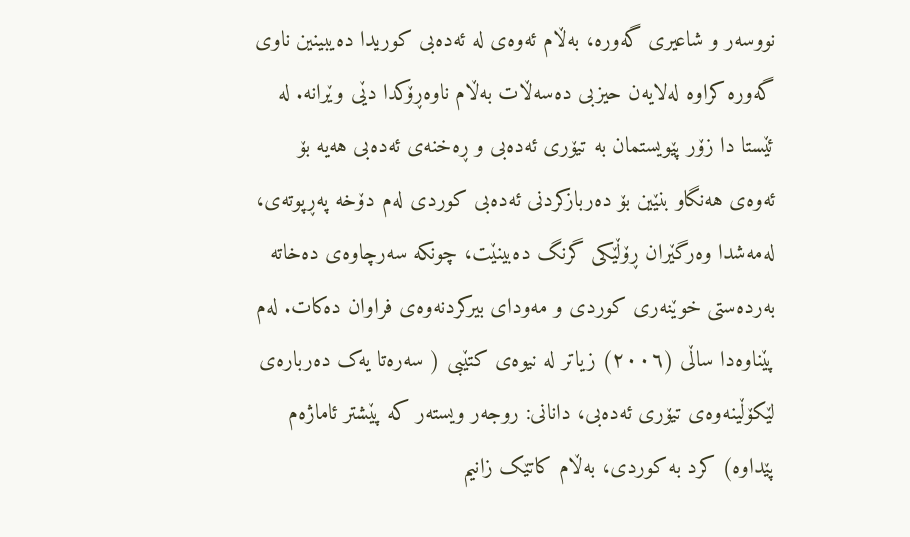نووسەر و شاعیری گەورە، بەڵام ئەوەی لە ئەدەبی کوریدا دەیبینین ناوی گەورە کراوە لەلایەن حیزبی دەسەڵات بەڵام ناوەڕۆکدا دێی وێرانە. لە ئێستا دا زۆر پێویستمان بە تیۆری ئەدەبی و ڕەخنەی ئەدەبی هەیە بۆ ئەوەی هەنگاو بنێین بۆ دەربازکردنی ئەدەبی کوردی لەم دۆخە پەڕپوتەی، لەمەشدا وەرگێران ڕۆڵێکی گرنگ دەبینێت، چونکە سەرچاوەی دەخاتە بەردەستی خوێنەری کوردی و مەودای بیرکردنەوەی فراوان دەکات. لەم پێناوەدا ساڵی (٢٠٠٦) زیاتر لە نیوەی کتێبی ( سەرەتا یەک دەربارەی لێکۆڵینەوەی تیۆری ئەدەبی، دانانی: روجەر ویستەر کە پێشتر ئاماژەم پێداوە) کرد بە کوردی، بەڵام کاتێک زانیم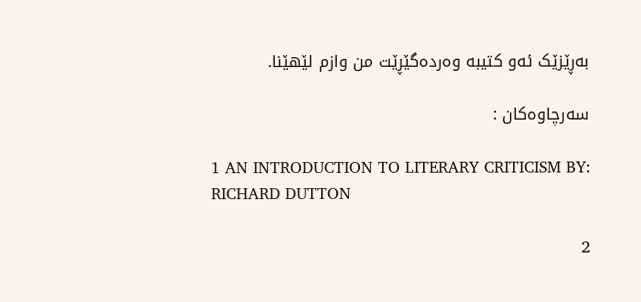بەڕێزێک ئەو کتیبە وەردەگێڕێت من وازم لێهێنا.

سەرچاوەکان :

1 AN INTRODUCTION TO LITERARY CRITICISM BY: RICHARD DUTTON

2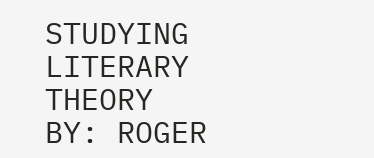STUDYING LITERARY THEORY BY: ROGER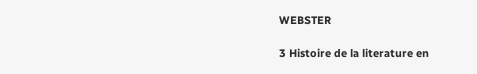WEBSTER

3 Histoire de la literature en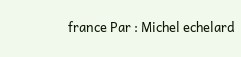france Par : Michel echelard